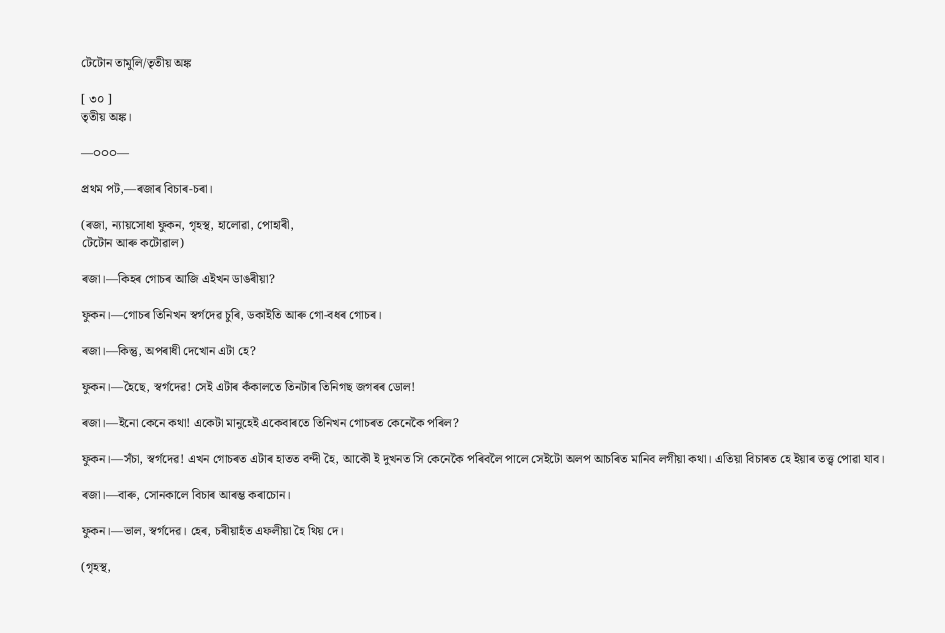টেটোন তামুলি/তৃতীয় অঙ্ক

[ ৩০ ]
তৃতীয় অঙ্ক।

—○○○—

প্ৰথম পট,—ৰজাৰ বিচাৰ-চৰা।

(ৰজা, ন্যায়সোধা ফুকন, গৃহস্থ, হালোৱা, পোহাৰী,
টেটোন আৰু কটোৱাল)

ৰজা।—কিহৰ গোচৰ আজি এইখন ডাঙৰীয়া?

ফুকন।—গোচৰ তিনিখন স্বৰ্গদেৱ চুৰি, ডকাইতি আৰু গো-বধৰ গোচৰ।

ৰজা।—কিন্তু, অপৰাধী দেখোন এটা হে?

ফুকন।—হৈছে, স্বৰ্গদেৱ! সেই এটাৰ কঁকালতে তিনটাৰ তিনিগছ জগৰৰ ডোল!

ৰজা।—ইনো কেনে কথা! একেটা মানুহেই একেবাৰতে তিনিখন গোচৰত কেনেকৈ পৰিল?

ফুকন।—সঁচা, স্বৰ্গদেৱ! এখন গোচৰত এটাৰ হাতত বন্দী হৈ, আকৌ ই দুখনত সি কেনেকৈ পৰিবলৈ পালে সেইটো অলপ আচৰিত মানিব লগীয়া কথা। এতিয়া বিচাৰত হে ইয়াৰ তত্ত্ব পোৱা যাব।

ৰজা।—বাৰু, সোনকালে বিচাৰ আৰম্ভ কৰাচোন।

ফুকন।—ভাল, স্বৰ্গদেৱ। হেৰ, চৰীয়াহঁত এফলীয়া হৈ থিয় দে।

(গৃহস্থ,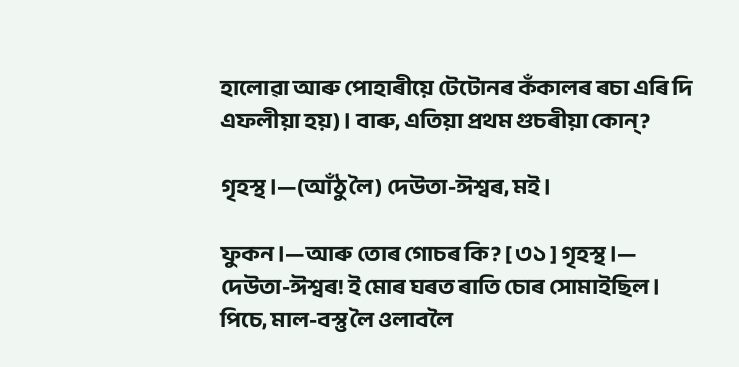হালোৱা আৰু পোহাৰীয়ে টেটোনৰ কঁকালৰ ৰচা এৰি দি এফলীয়া হয়)। বাৰু, এতিয়া প্ৰথম গুচৰীয়া কোন্?

গৃহস্থ।—(আঁঠু লৈ) দেউতা-ঈশ্বৰ, মই।

ফুকন।—আৰু তোৰ গোচৰ কি? [ ৩১ ] গৃহস্থ।— দেউতা-ঈশ্বৰ! ই মোৰ ঘৰত ৰাতি চোৰ সোমাইছিল। পিচে, মাল-বস্তু লৈ ওলাবলৈ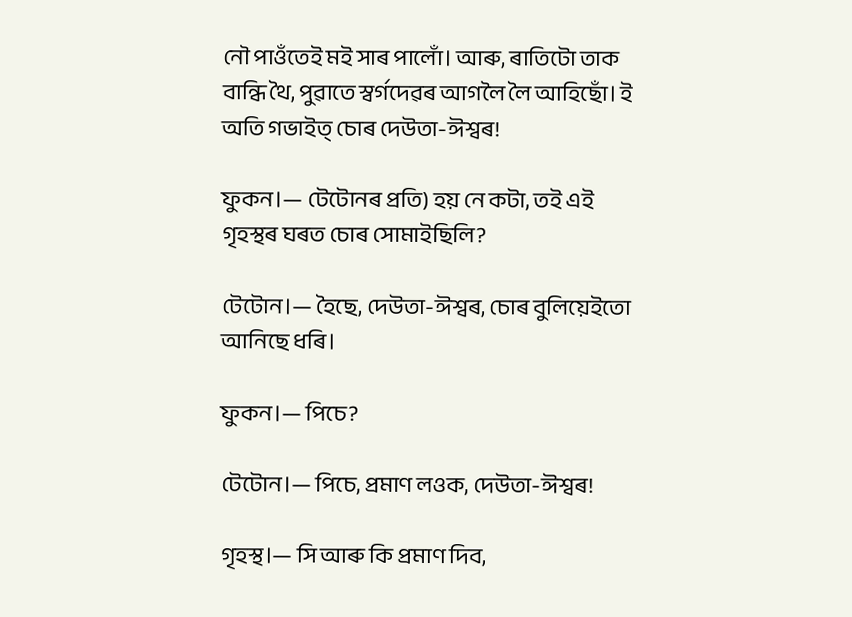নৌ পাওঁতেই মই সাৰ পালোঁ। আৰু, ৰাতিটো তাক বান্ধি থৈ, পুৱাতে স্বৰ্গদেৱৰ আগলৈ লৈ আহিছোঁ। ই অতি গভাইত্‌ চোৰ দেউতা-ঈশ্বৰ!

ফুকন।— টেটোনৰ প্ৰতি) হয় নে কটা, তই এই গৃহস্থৰ ঘৰত চোৰ সোমাইছিলি?

টেটোন।— হৈছে, দেউতা-ঈশ্বৰ, চোৰ বুলিয়েইতো আনিছে ধৰি।

ফুকন।— পিচে?

টেটোন।— পিচে, প্ৰমাণ লওক, দেউতা-ঈশ্বৰ!

গৃহস্থ।— সি আৰু কি প্ৰমাণ দিব,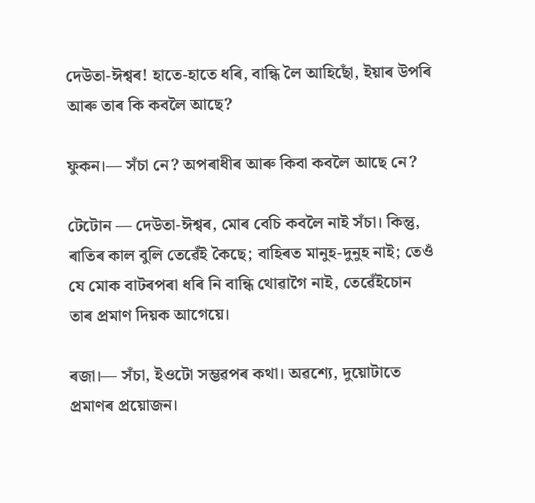দেউতা-ঈশ্বৰ! হাতে-হাতে ধৰি, বান্ধি লৈ আহিছোঁ, ইয়াৰ উপৰি আৰু তাৰ কি কবলৈ আছে?

ফুকন।— সঁচা নে? অপৰাধীৰ আৰু কিবা কবলৈ আছে নে?

টেটোন — দেউতা-ঈশ্বৰ, মোৰ বেচি কবলৈ নাই সঁচা। কিন্তু, ৰাতিৰ কাল বুলি তেৱেঁই কৈছে; বাহিৰত মানুহ-দুনুহ নাই; তেওঁ যে মোক বাটৰপৰা ধৰি নি বান্ধি থোৱাগৈ নাই, তেৱেঁইচোন তাৰ প্ৰমাণ দিয়ক আগেয়ে।

ৰজা।— সঁচা, ইওটো সম্ভৱপৰ কথা। অৱশ্যে, দুয়োটাতে প্ৰমাণৰ প্ৰয়োজন।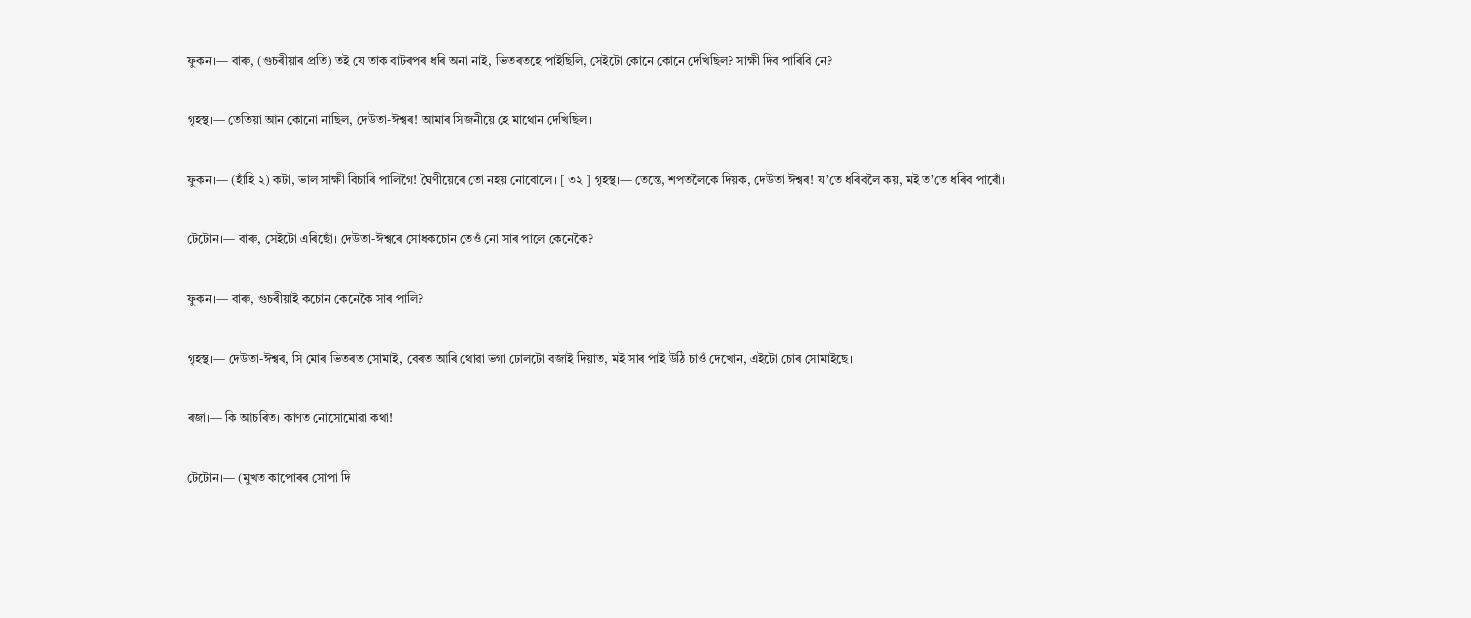ফুকন।— বাৰু, (গুচৰীয়াৰ প্ৰতি) তই যে তাক বাটৰপৰ ধৰি অনা নাই, ভিতৰতহে পাইছিলি, সেইটো কোনে কোনে দেখিছিল? সাক্ষী দিব পাৰিবি নে?

গৃহস্থ।— তেতিয়া আন কোনো নাছিল, দেউতা-ঈশ্বৰ! আমাৰ সিজনীয়ে হে মাথোন দেখিছিল।

ফুকন।— (হাঁহি ২) কটা, ভাল সাক্ষী বিচাৰি পালিগৈ! ঘৈণীয়েৰে তো নহয় নোবোলে। [ ৩২ ] গৃহস্থ।— তেন্তে, শপতলৈকে দিয়ক, দেউতা ঈশ্বৰ! য’তে ধৰিবলৈ কয়, মই ত’তে ধৰিব পাৰোঁ।

টেটোন।— বাৰু, সেইটো এৰিছোঁ। দেউতা-ঈশ্বৰে সোধকচোন তেওঁ নো সাৰ পালে কেনেকৈ?

ফুকন।— বাৰু, গুচৰীয়াই কচোন কেনেকৈ সাৰ পালি?

গৃহস্থ।— দেউতা-ঈশ্বৰ, সি মোৰ ভিতৰত সোমাই, বেৰত আৰি থোৱা ভগা ঢোলটো বজাই দিয়াত, মই সাৰ পাই উঠি চাওঁ দেখোন, এইটো চোৰ সোমাইছে।

ৰজা।— কি আচৰিত। কাণত নোসোমোৱা কথা!

টেটোন।— (মুখত কাপোৰৰ সোপা দি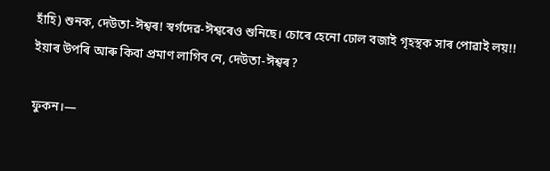হাঁহি) শুনক, দেউতা-ঈশ্বৰ! স্বৰ্গদেৱ-ঈশ্বৰেও শুনিছে। চোৰে হেনো ঢোল বজাই গৃহস্থক সাৰ পোৱাই লয়!! ইয়াৰ উপৰি আৰু কিবা প্ৰমাণ লাগিব নে, দেউতা-ঈশ্বৰ?

ফুকন।—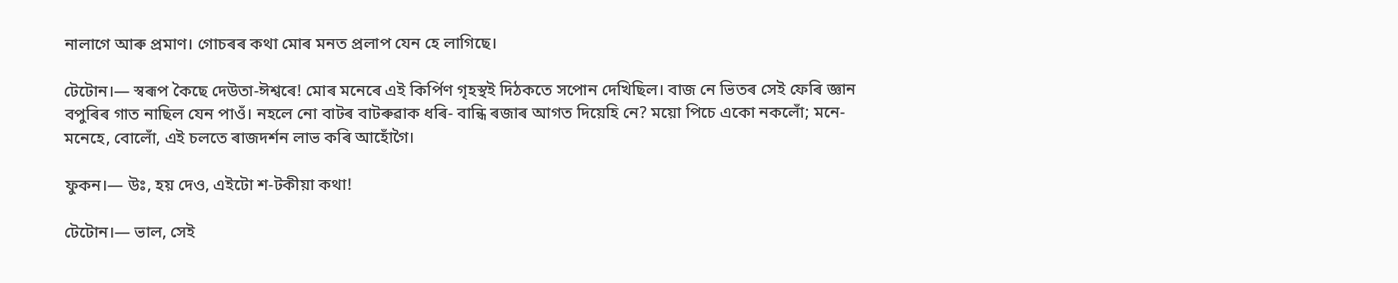নালাগে আৰু প্ৰমাণ। গোচৰৰ কথা মোৰ মনত প্ৰলাপ যেন হে লাগিছে।

টেটোন।— স্বৰূপ কৈছে দেউতা-ঈশ্বৰে! মোৰ মনেৰে এই কিৰ্পিণ গৃহস্থই দিঠকতে সপোন দেখিছিল। বাজ নে ভিতৰ সেই ফেৰি জ্ঞান বপুৰিৰ গাত নাছিল যেন পাওঁ। নহলে নো বাটৰ বাটৰুৱাক ধৰি- বান্ধি ৰজাৰ আগত দিয়েহি নে? ময়ো পিচে একো নকলোঁ; মনে-মনেহে, বোলোঁ, এই চলতে ৰাজদৰ্শন লাভ কৰি আহোঁগৈ।

ফুকন।— উঃ, হয় দেও, এইটো শ-টকীয়া কথা!

টেটোন।— ভাল, সেই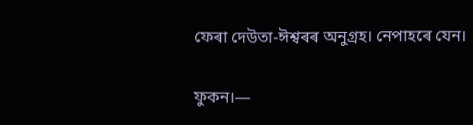ফেৰা দেউতা-ঈশ্বৰৰ অনুগ্ৰহ। নেপাহৰে যেন।

ফুকন।—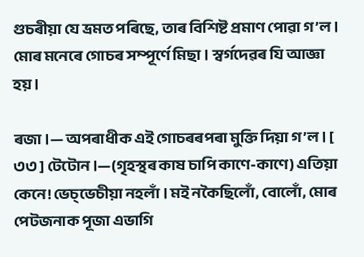গুচৰীয়া যে ভ্ৰমত পৰিছে, তাৰ বিশিষ্ট প্ৰমাণ পোৱা গ’ল। মোৰ মনেৰে গোচৰ সম্পূৰ্ণে মিছা। স্বৰ্গদেৱৰ যি আজ্ঞা হয়।

ৰজা।— অপৰাধীক এই গোচৰৰপৰা মুক্তি দিয়া গ’ল। [ ৩৩ ] টেটোন।—(গৃহস্থৰ কাষ চাপি কাণে-কাণে) এতিয়া কেনে! ভেচ্‌ভেচীয়া নহলাঁ। মই নকৈছিলোঁ, বোলোঁ, মোৰ পেটজনাক পূজা এভাগি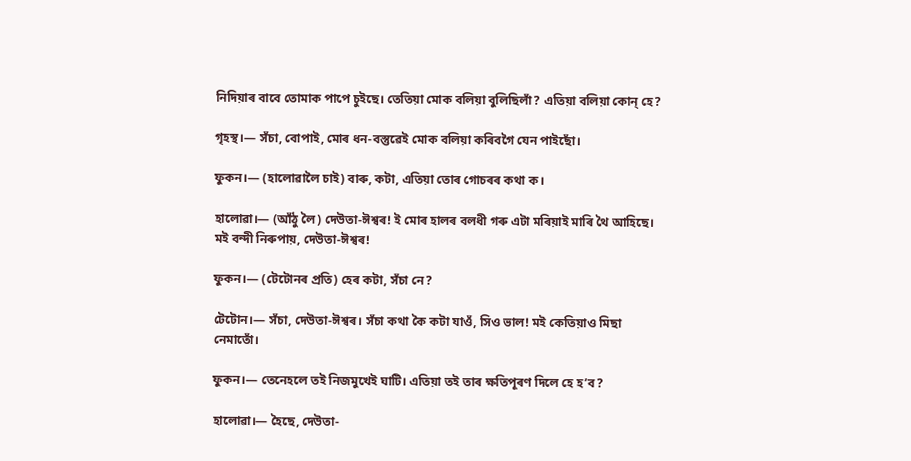নিদিয়াৰ বাবে তোমাক পাপে চুইছে। তেতিয়া মোক বলিয়া বুলিছিলাঁ? এতিয়া বলিয়া কোন্ হে?

গৃহস্থ।— সঁচা, বোপাই, মোৰ ধন-বস্তুৱেই মোক বলিয়া কৰিবগৈ যেন পাইছোঁ।

ফুকন।— (হালোৱালৈ চাই) বাৰু, কটা, এতিয়া তোৰ গোচৰৰ কথা ক।

হালোৱা।— (আঁঠু লৈ) দেউতা-ঈশ্বৰ! ই মোৰ হালৰ বলধী গৰু এটা মৰিয়াই মাৰি থৈ আহিছে। মই বন্দী নিৰুপায়, দেউতা-ঈশ্বৰ!

ফুকন।— (টেটোনৰ প্ৰতি) হেৰ কটা, সঁচা নে?

টেটোন।— সঁচা, দেউতা-ঈশ্বৰ। সঁচা কথা কৈ কটা যাওঁ, সিও ভাল! মই কেতিয়াও মিছা নেমাতোঁ।

ফুকন।— তেনেহলে তই নিজমুখেই ঘাটি। এতিয়া তই তাৰ ক্ষতিপূৰণ দিলে হে হ’ব?

হালোৱা।— হৈছে, দেউতা-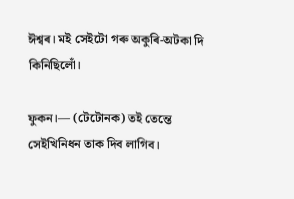ঈশ্বৰ। মই সেইটো গৰু অকুৰি-অটকা দি কিনিছিলোঁ।

ফুকন।— (টেটোনক) তই তেন্তে সেইখিনিধন তাক দিব লাগিব।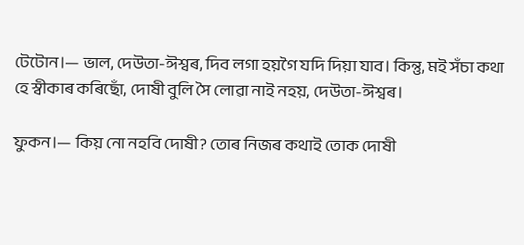টেটোন।— ভাল, দেউতা-ঈশ্বৰ, দিব লগা হয়গৈ যদি দিয়া যাব। কিন্তু, মই সঁচা কথা হে স্বীকাৰ কৰিছোঁ, দোষী বুলি সৈ লোৱা নাই নহয়, দেউতা-ঈশ্বৰ।

ফুকন।— কিয় নো নহবি দোষী? তোৰ নিজৰ কথাই তোক দোষী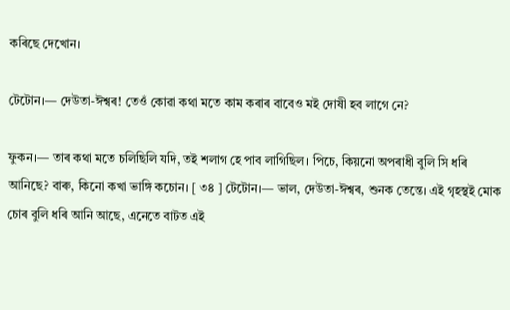কৰিছে দেখোন।

টেটোন।— দেউতা-ঈশ্বৰ! তেওঁ কোৱা কথা মতে কাম কৰাৰ বাবেও মই দোষী হব লাগে নে?

ফুকন।— তাৰ কথা মতে চলিছিলি যদি, তই শলাগ হে পাব লাগিছিল। পিচে, কিয়নো অপৰাধী বুলি সি ধৰি আনিছে? বাৰু, কিনো কখা ভাঙ্গি কচোন। [ ৩৪ ] টেটোন।— ভাল, দেউতা-ঈশ্বৰ, শুনক তেন্তে। এই গৃহস্থই মোক চোৰ বুলি ধৰি আনি আছে, এনেতে বাটত এই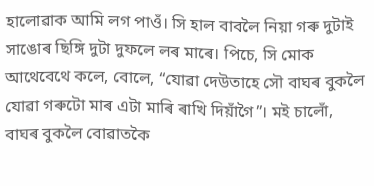হালোৱাক আমি লগ পাওঁ। সি হাল বাবলৈ নিয়া গৰু দুটাই সাঙোৰ ছিঙ্গি দুটা দুফলে লৰ মাৰে। পিচে, সি মোক আথেবেথে কলে, বোলে, “যোৱা দেউতাহে সৌ বাঘৰ বুকলৈ যোৱা গৰুটো মাৰ এটা মাৰি ৰাখি দিয়াঁগৈ”। মই চালোঁ, বাঘৰ বুকলৈ বোৱাতকৈ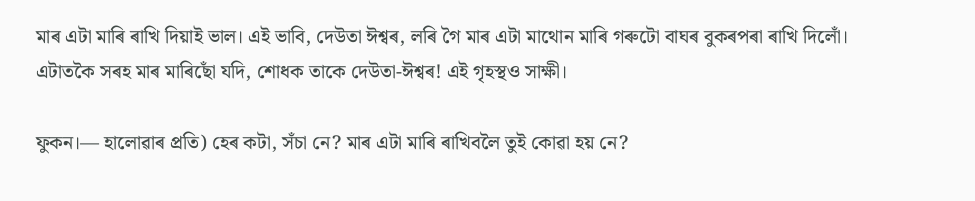মাৰ এটা মাৰি ৰাখি দিয়াই ভাল। এই ভাবি, দেউতা ঈশ্বৰ, লৰি গৈ মাৰ এটা মাথোন মাৰি গৰুটো বাঘৰ বুকৰপৰা ৰাখি দিলোঁ। এটাতকৈ সৰহ মাৰ মাৰিছোঁ যদি, শোধক তাকে দেউতা-ঈশ্বৰ! এই গৃহস্থও সাক্ষী।

ফুকন।— হালোৱাৰ প্ৰতি) হেৰ কটা, সঁচা নে? মাৰ এটা মাৰি ৰাখিবলৈ তুই কোৱা হয় নে?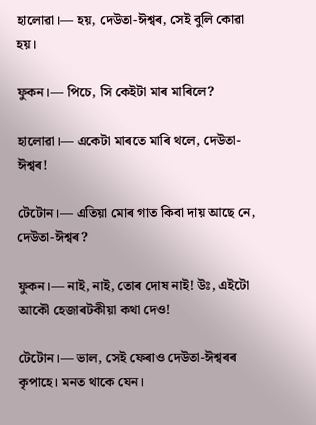হালোৱা।— হয়, দেউতা-ঈশ্বৰ, সেই বুলি কোৱা হয়।

ফুকন।— পিচে, সি কেইটা মাৰ মাৰিলে?

হালোৱা।— একেটা মাৰতে মাৰি থলে, দেউতা-ঈশ্বৰ!

টেটোন।— এতিয়া মোৰ গাত কিবা দায় আছে নে, দেউতা-ঈশ্বৰ?

ফুকন।— নাই, নাই, তোৰ দোষ নাই! উঃ, এইটো আকৌ হেজাৰটকীয়া কথা দেও!

টেটোন।— ভাল, সেই ফেৰাও দেউতা-ঈশ্বৰৰ কৃপাহে। মনত থাকে যেন।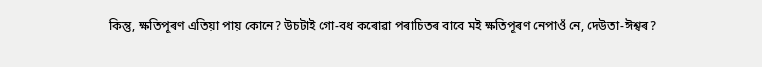কিন্তু, ক্ষতিপূৰণ এতিয়া পায় কোনে? উচটাই গো-বধ কৰোৱা পৰাচিতৰ বাবে মই ক্ষতিপূৰণ নেপাওঁ নে, দেউতা-ঈশ্বৰ?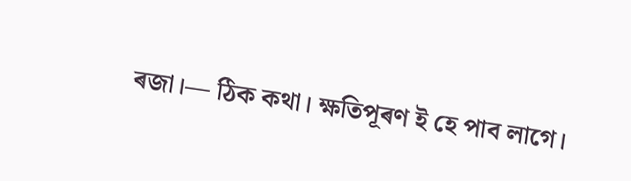ৰজা।— ঠিক কথা। ক্ষতিপূৰণ ই হে পাব লাগে।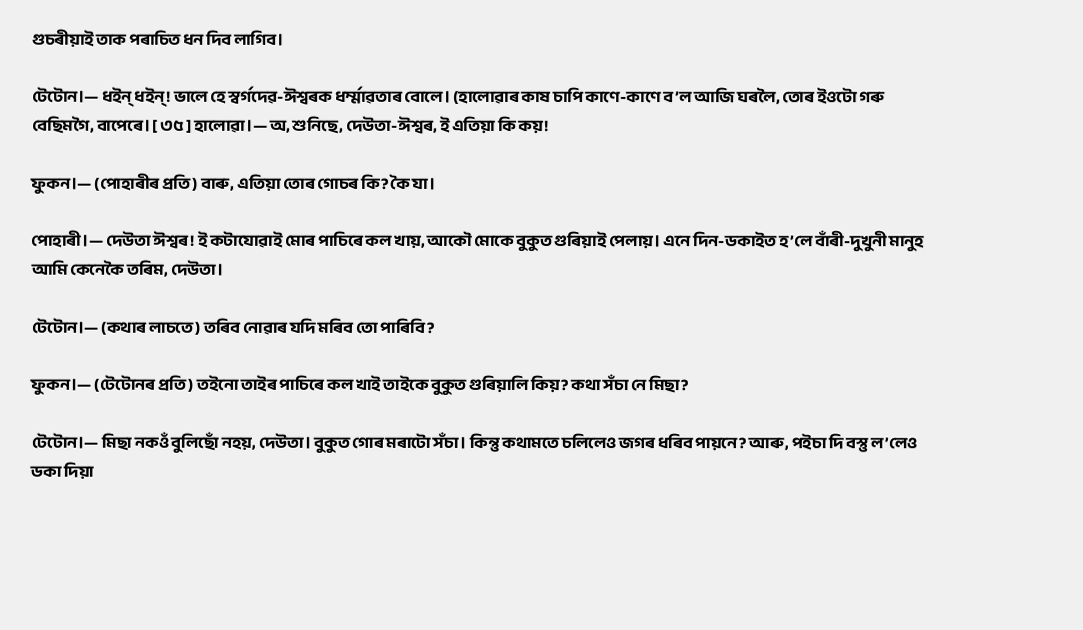গুচৰীয়াই তাক পৰাচিত ধন দিব লাগিব।

টেটোন।— ধইন্‌ ধইন্‌! ভালে হে স্বৰ্গদেৱ-ঈশ্বৰক ধৰ্ম্মাৱতাৰ বোলে। (হালোৱাৰ কাষ চাপি কাণে-কাণে ব’ল আজি ঘৰলৈ, তোৰ ইওটো গৰু বেছিমগৈ, বাপেৰে। [ ৩৫ ] হালোৱা।— অ, শুনিছে, দেউতা-ঈশ্বৰ, ই এতিয়া কি কয়!

ফুকন।— (পোহাৰীৰ প্ৰতি) বাৰু, এতিয়া তোৰ গোচৰ কি? কৈ যা।

পোহাৰী।— দেউতা ঈশ্বৰ! ই কটাযোৱাই মোৰ পাচিৰে কল খায়, আকৌ মোকে বুকুত গুৰিয়াই পেলায়। এনে দিন-ডকাইত হ’লে বাঁৰী-দুখুনী মানুহ আমি কেনেকৈ তৰিম, দেউতা।

টেটোন।— (কথাৰ লাচতে) তৰিব নোৱাৰ যদি মৰিব তো পাৰিবি?

ফুকন।— (টেটোনৰ প্ৰতি) তইনো তাইৰ পাচিৰে কল খাই তাইকে বুকুত গুৰিয়ালি কিয়? কথা সঁচা নে মিছা?

টেটোন।— মিছা নকওঁ বুলিছোঁ নহয়, দেউতা। বুকুত গোৰ মৰাটো সঁচা। কিন্তু কথামতে চলিলেও জগৰ ধৰিব পায়নে? আৰু, পইচা দি বস্তু ল’লেও ডকা দিয়া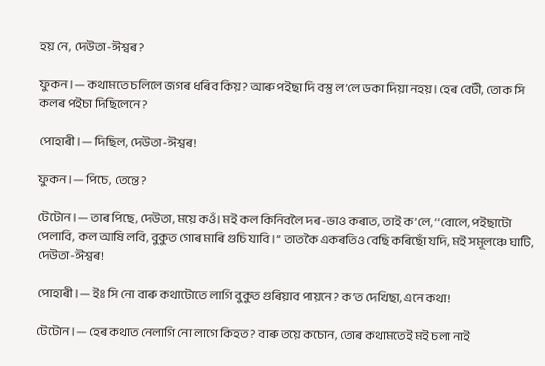হয় নে, দেউতা-ঈশ্বৰ?

ফুকন।— কথামতে চলিলে জগৰ ধৰিব কিয়? আৰু পইছা দি বস্তু ল’লে ডকা দিয়া নহয়। হেৰ বেটী, তোক সি কলৰ পইচা দিছিলেনে?

পোহাৰী।— দিছিল, দেউতা-ঈশ্বৰ!

ফুকন।— পিচে, তেন্তে?

টেটোন।— তাৰ পিছে, দেউতা, ময়ে কওঁ। মই কল কিনিবলৈ দৰ-ভাও কৰাত, তাই ক’লে, ‘‘বোলে, পইছাটো পেলাবি, কল আষি লবি, বুকুত গোৰ মাৰি গুচি যাবি।’’ তাতকৈ একৰতিও বেছি কৰিছোঁ যদি, মই সমূলঞ্চে ঘাটি, দেউতা-ঈশ্বৰ!

পোহাৰী।— ইঃ সি নো বাৰু কথাটোতে লাগি বুকুত গুৰিয়াব পায়নে? ক’ত দেখিছা, এনে কথা!

টেটোন।— হেৰ কথাত নেলাগি নো লাগে কিহত? বাৰু তয়ে কচোন, তোৰ কথামতেই মই চলা নাই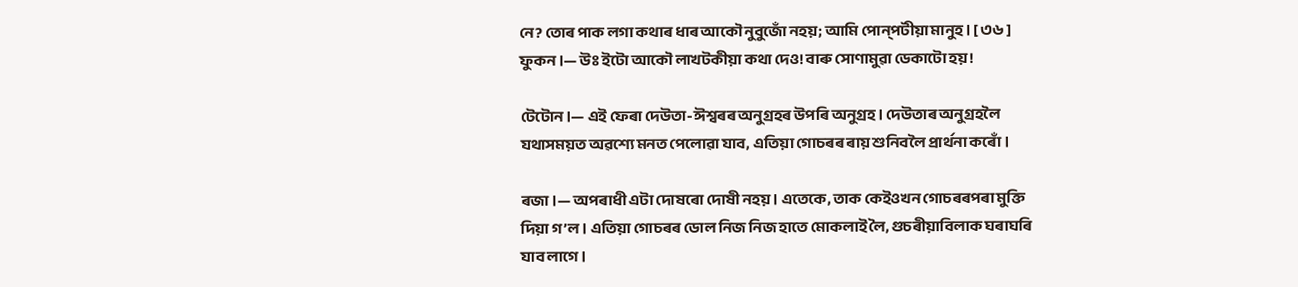নে? তোৰ পাক লগা কথাৰ ধাৰ আকৌ নুবুজোঁ নহয়; আমি পোন্‌পটীয়া মানুহ। [ ৩৬ ] ফুকন।— উঃ ইটো আকৌ লাখটকীয়া কথা দেও! বাৰু সোণামুৱা ডেকাটো হয়!

টেটোন।— এই ফেৰা দেউতা-ঈশ্বৰৰ অনুগ্ৰহৰ উপৰি অনুগ্ৰহ। দেউতাৰ অনুগ্ৰহলৈ যথাসময়ত অৱশ্যে মনত পেলোৱা যাব, এতিয়া গোচৰৰ ৰায় শুনিবলৈ প্ৰাৰ্থনা কৰোঁ।

ৰজা।— অপৰাধী এটা দোষৰো দোষী নহয়। এতেকে, তাক কেইওখন গোচৰৰপৰা মুক্তি দিয়া গ’ল। এতিয়া গোচৰৰ ডোল নিজ নিজ হাতে মোকলাই লৈ, গুচৰীয়াবিলাক ঘৰাঘৰি যাব লাগে।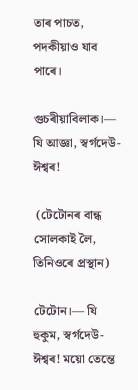তাৰ পাচত, পদকীয়াও যাব পাৰে।

গুচৰীয়াবিলাক।— যি আজ্ঞা, স্বৰ্গদেউ-ঈশ্বৰ!

 (টেটোনৰ বান্ধ সোলকাই লৈ, তিনিওৰে প্ৰস্থান)

টেটোন।— যি হুকুম, স্বৰ্গদেউ-ঈশ্বৰ! ময়ো তেন্তে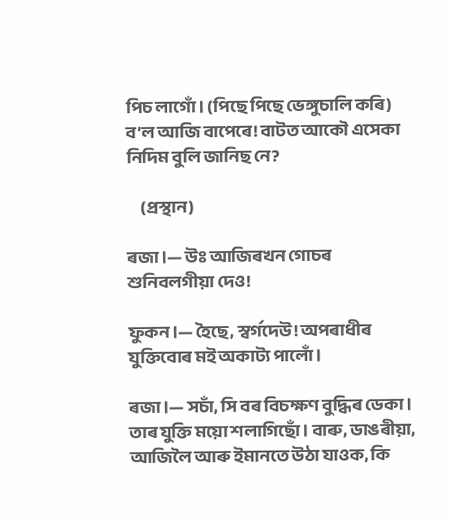পিচ লাগোঁ। (পিছে পিছে ভেঙ্গুচালি কৰি) ব’ল আজি বাপেৰে! বাটত আকৌ এসেকা নিদিম বুলি জানিছ নে?

     (প্ৰস্থান)

ৰজা।— উঃ আজিৰখন গোচৰ শুনিবলগীয়া দেও!

ফুকন।— হৈছে, স্বৰ্গদেউ! অপৰাধীৰ যুক্তিবোৰ মই অকাট্য পালোঁ।

ৰজা।— সচাঁ, সি বৰ বিচক্ষণ বুদ্ধিৰ ডেকা। তাৰ যুক্তি ময়ো শলাগিছোঁ। বাৰু, ডাঙৰীয়া, আজিলৈ আৰু ইমানতে উঠা যাওক, কি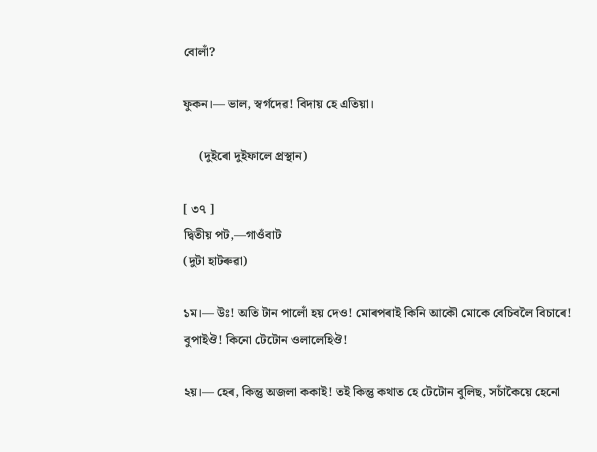বোলাঁ?

ফুকন।— ভাল, স্বৰ্গদেৱ! বিদায় হে এতিয়া।

     (দুইৰো দুইফালে প্ৰস্থান)

[ ৩৭ ]
দ্বিতীয় পট,—গাওঁবাট
(দুটা হাটৰুৱা)

১ম।— উঃ! অতি টান পালোঁ হয় দেও! মোৰপৰাই কিনি আকৌ মোকে বেচিবলৈ বিচাৰে! বুপাইঔ! কিনো টেটোন ওলালেহিঔ!

২য়।— হেৰ, কিন্তু অজলা ককাই! তই কিন্তু কথাত হে টেটোন বুলিছ, সচাঁকৈয়ে হেনো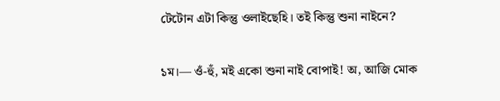টেটোন এটা কিন্তু ওলাইছেহি। তই কিন্তু শুনা নাইনে?

১ম।— ওঁ-হুঁ, মই একো শুনা নাই বোপাই! অ, আজি মোক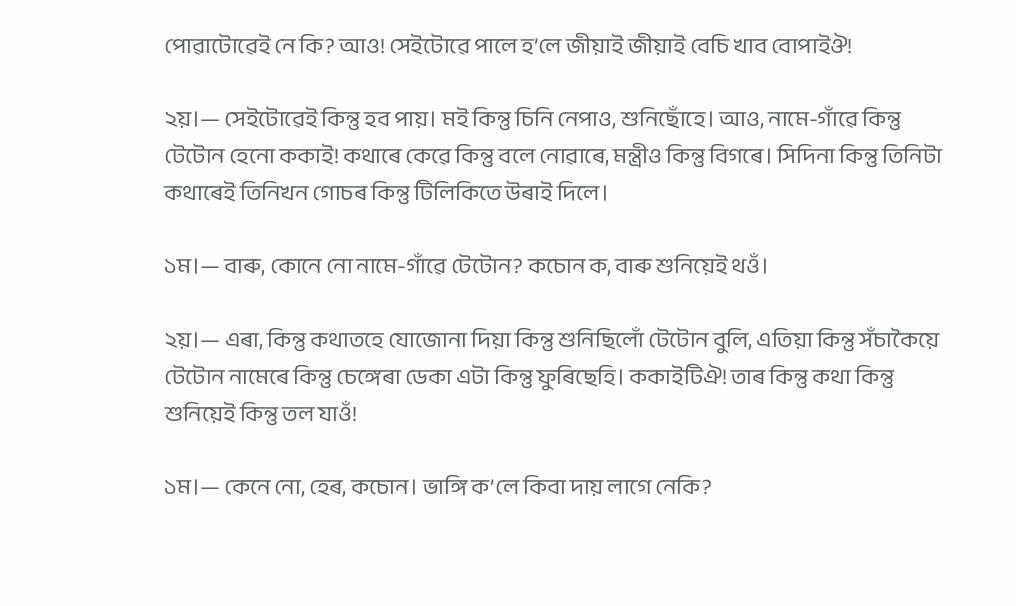পোৱাটোৱেই নে কি? আও! সেইটোৱে পালে হ’লে জীয়াই জীয়াই বেচি খাব বোপাইঔ!

২য়।— সেইটোৱেই কিন্তু হব পায়। মই কিন্তু চিনি নেপাও, শুনিছোঁহে। আও, নামে-গাঁৱে কিন্তু টেটোন হেনো ককাই! কথাৰে কেৱে কিন্তু বলে নোৱাৰে, মন্ত্ৰীও কিন্তু বিগৰে। সিদিনা কিন্তু তিনিটা কথাৰেই তিনিখন গোচৰ কিন্তু টিলিকিতে উৰাই দিলে।

১ম।— বাৰু, কোনে নো নামে-গাঁৱে টেটোন? কচোন ক, বাৰু শুনিয়েই থওঁ।

২য়।— এৰা, কিন্তু কথাতহে যোজোনা দিয়া কিন্তু শুনিছিলোঁ টেটোন বুলি, এতিয়া কিন্তু সঁচাকৈয়ে টেটোন নামেৰে কিন্তু চেঙ্গেৰা ডেকা এটা কিন্তু ফুৰিছেহি। ককাইটিঐ! তাৰ কিন্তু কথা কিন্তু শুনিয়েই কিন্তু তল যাওঁ!

১ম।— কেনে নো, হেৰ, কচোন। ভাঙ্গি ক’লে কিবা দায় লাগে নেকি?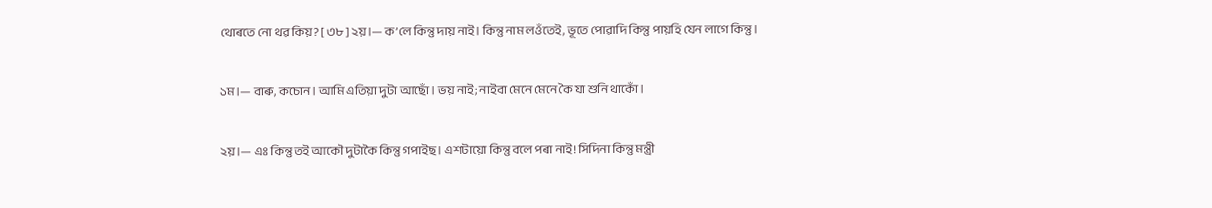থোৰতে নো থৱ কিয়? [ ৩৮ ] ২য়।— ক’লে কিন্তু দায় নাই। কিন্তু নাম লওঁতেই, ভূতে পোৱাদি কিন্তু পায়হি যেন লাগে কিন্তু।

১ম।— বাৰু, কচোন। আমি এতিয়া দুটা আছোঁ। ভয় নাই; নাইবা মেনে মেনে কৈ যা শুনি থাকোঁ।

২য়।— এঃ কিন্তু তই আকৌ দুটাকৈ কিন্তু গপাইছ। এশটায়ো কিন্তু বলে পৰা নাই! সিদিনা কিন্তু মন্ত্ৰী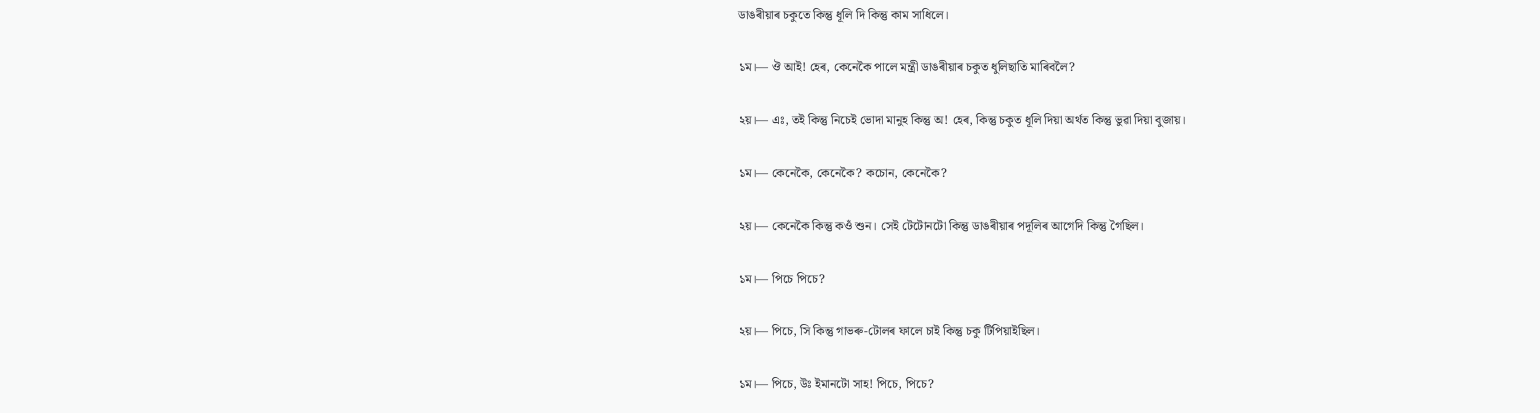ডাঙৰীয়াৰ চকুতে কিন্তু ধূলি দি কিন্তু কাম সাধিলে।

১ম।— ঔ আই! হেৰ, কেনেকৈ পালে মন্ত্ৰী ডাঙৰীয়াৰ চকুত ধুলিছাতি মাৰিবলৈ?

২য়।— এঃ, তই কিন্তু নিচেই ভোদা মানুহ কিন্তু অ! হেৰ, কিন্তু চকুত ধূলি দিয়া অৰ্থত কিন্তু ভুৱা দিয়া বুজায়।

১ম।— কেনেকৈ, কেনেকৈ? কচোন, কেনেকৈ?

২য়।— কেনেকৈ কিন্তু কওঁ শুন। সেই টেটোনটো কিন্তু ডাঙৰীয়াৰ পদূলিৰ আগেদি কিন্তু গৈছিল।

১ম।— পিচে পিচে?

২য়।— পিচে, সি কিন্তু গাভৰু-টোলৰ ফালে চাই কিন্তু চকু টিপিয়াইছিল।

১ম।— পিচে, উঃ ইমানটো সাহ! পিচে, পিচে?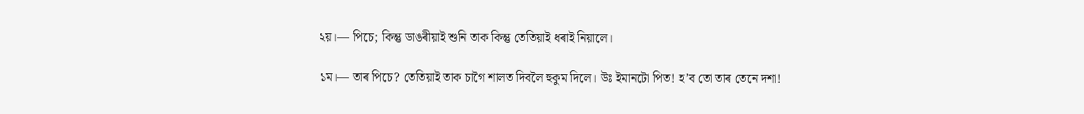২য়।— পিচে; কিন্তু ডাঙৰীয়াই শুনি তাক কিন্তু তেতিয়াই ধৰাই নিয়ালে।

১ম।— তাৰ পিচে? তেতিয়াই তাক চাগৈ শালত দিবলৈ হুকুম দিলে। উঃ ইমানটো পিত! হ’ব তো তাৰ তেনে দশা!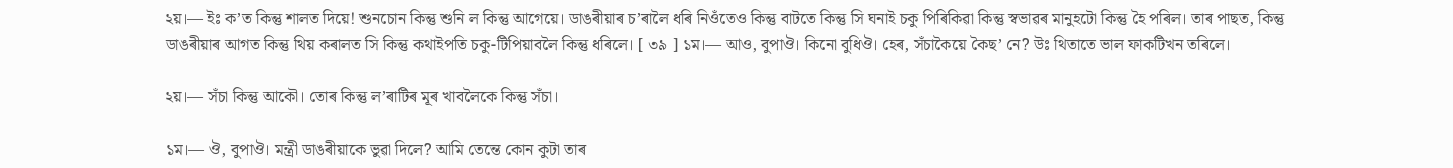২য়।— ইঃ ক’ত কিন্তু শালত দিয়ে! শুনচোন কিন্তু শুনি ল কিন্তু আগেয়ে। ডাঙৰীয়াৰ চ’ৰালৈ ধৰি নিওঁতেও কিন্তু বাটতে কিন্তু সি ঘনাই চকু পিৰিকিৱা কিন্তু স্বভাৱৰ মানুহটো কিন্তু হৈ পৰিল। তাৰ পাছত, কিন্তু ডাঙৰীয়াৰ আগত কিন্তু থিয় কৰালত সি কিন্তু কথাইপতি চকু-টিপিয়াবলৈ কিন্তু ধৰিলে। [ ৩৯ ] ১ম।— আও, বুপাঔ। কিনো বুধিঔ। হেৰ, সঁচাকৈয়ে কৈছ’ নে? উঃ থিতাতে ভাল ফাকটিখন তৰিলে।

২য়।— সঁচা কিন্তু আকৌ। তোৰ কিন্তু ল’ৰাটিৰ মূৰ খাবলৈকে কিন্তু সঁচা।

১ম।— ঔ, বুপাঔ। মন্ত্ৰী ডাঙৰীয়াকে ভুৱা দিলে? আমি তেন্তে কোন কুটা তাৰ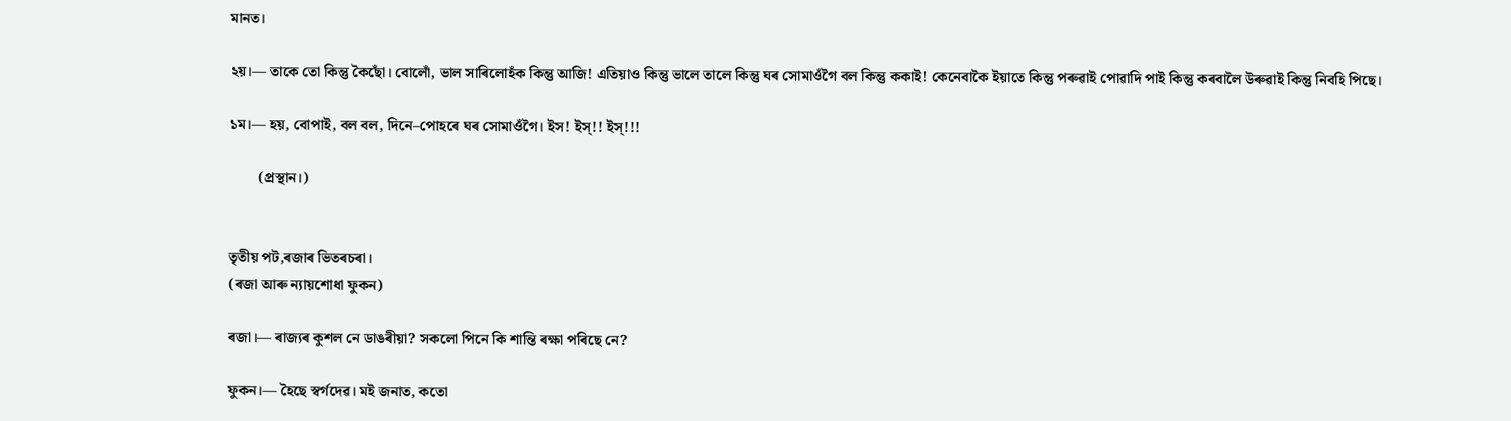মানত।

২য়।— তাকে তো কিন্তু কৈছোঁ। বোলোঁ, ভাল সাৰিলোহঁক কিন্তু আজি! এতিয়াও কিন্তু ভালে তালে কিন্তু ঘৰ সোমাওঁগৈ বল কিন্তু ককাই! কেনেবাকৈ ইয়াতে কিন্তু পৰুৱাই পোৱাদি পাই কিন্তু কৰবালৈ উৰুৱাই কিন্তু নিবহি পিছে।

১ম।— হয়, বোপাই, বল বল, দিনে–পোহৰে ঘৰ সোমাওঁগৈ। ইস! ইস্!! ইস্‌!!!

        (প্ৰস্থান।)


তৃতীয় পট,ৰজাৰ ভিতৰচৰা।
(ৰজা আৰু ন্যায়শোধা ফুকন)

ৰজা।— ৰাজ্যৰ কুশল নে ডাঙৰীয়া? সকলো পিনে কি শান্তি ৰক্ষা পৰিছে নে?

ফুকন।— হৈছে স্বৰ্গদেৱ। মই জনাত, কতো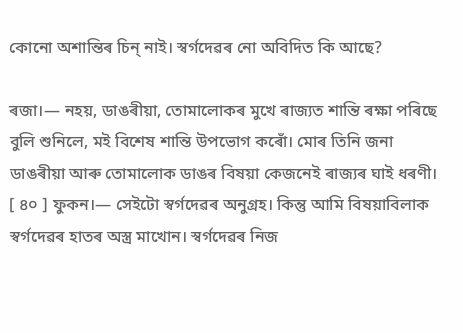কোনো অশান্তিৰ চিন্‌ নাই। স্বৰ্গদেৱৰ নো অবিদিত কি আছে?

ৰজা।— নহয়, ডাঙৰীয়া, তোমালোকৰ মুখে ৰাজ্যত শান্তি ৰক্ষা পৰিছে বুলি শুনিলে, মই বিশেষ শান্তি উপভোগ কৰোঁ। মোৰ তিনি জনা ডাঙৰীয়া আৰু তোমালোক ডাঙৰ বিষয়া কেজনেই ৰাজ্যৰ ঘাই ধৰণী। [ ৪০ ] ফুকন।— সেইটো স্বৰ্গদেৱৰ অনুগ্ৰহ। কিন্তু আমি বিষয়াবিলাক স্বৰ্গদেৱৰ হাতৰ অস্ত্ৰ মাখোন। স্বৰ্গদেৱৰ নিজ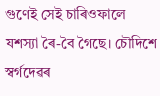গুণেই সেই চাৰিওফালে যশস্যা ৰৈ-বৈ গৈছে। চৌদিশে স্বৰ্গদেৱৰ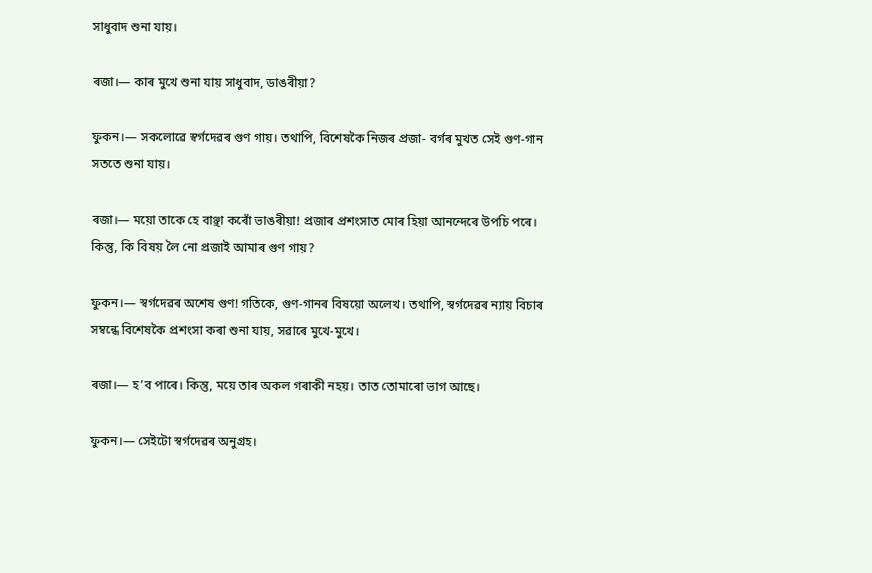সাধুবাদ শুনা যায়।

ৰজা।— কাৰ মুখে শুনা যায় সাধুবাদ, ডাঙৰীয়া?

ফুকন।— সকলোৱে স্বৰ্গদেৱৰ গুণ গায়। তথাপি, বিশেষকৈ নিজৰ প্ৰজা- বৰ্গৰ মুখত সেই গুণ-গান সততে শুনা যায়।

ৰজা।— ময়ো তাকে হে বাঞ্ছা কৰোঁ ভাঙৰীয়া! প্ৰজাৰ প্ৰশংসাত মোৰ হিয়া আনন্দেৰে উপচি পৰে। কিন্তু, কি বিষয় লৈ নো প্ৰজাই আমাৰ গুণ গায়?

ফুকন।— স্বৰ্গদেৱৰ অশেষ গুণ! গতিকে, গুণ-গানৰ বিষয়ো অলেখ। তথাপি, স্বৰ্গদেৱৰ ন্যায় বিচাৰ সম্বন্ধে বিশেষকৈ প্ৰশংসা কৰা শুনা যায়, সৱাৰে মুখে-মুখে।

ৰজা।— হ’ব পাৰে। কিন্তু, ময়ে তাৰ অকল গৰাকী নহয়। তাত তোমাৰো ভাগ আছে।

ফুকন।— সেইটো স্বৰ্গদেৱৰ অনুগ্ৰহ।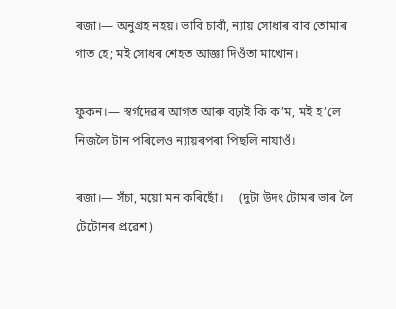ৰজা।— অনুগ্ৰহ নহয়। ভাবি চাবাঁ, ন্যায় সোধাৰ বাব তোমাৰ গাত হে; মই সোধৰ শেহত আজ্ঞা দিওঁতা মাখোন।

ফুকন।— স্বৰ্গদেৱৰ আগত আৰু বঢ়াই কি ক’ম, মই হ’লে নিজলৈ টান পৰিলেও ন্যায়ৰপৰা পিছলি নাযাওঁ।

ৰজা।— সঁচা, ময়ো মন কৰিছোঁ।     (দুটা উদং টোমৰ ভাৰ লৈ টেটোনৰ প্ৰৱেশ)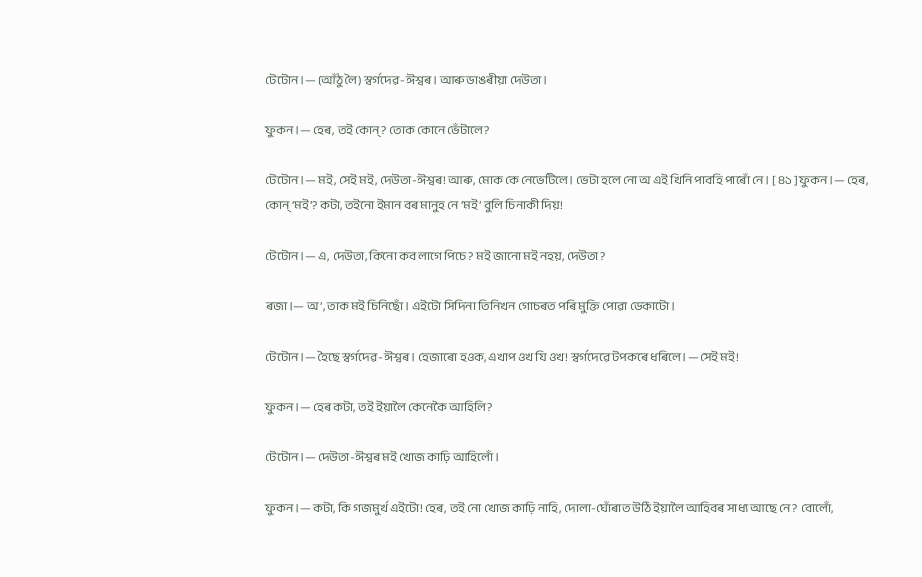টেটোন।— (আঁঠু লৈ) স্বৰ্গদেৱ-ঈশ্বৰ। আৰু ডাঙৰীয়া দেউতা।

ফুকন।— হেৰ, তই কোন্? তোক কোনে ভেঁটালে?

টেটোন।— মই, সেই মই, দেউতা-ঈশ্বৰ! আৰু, মোক কে নেভেটিলে। ভেটা হলে নো অ এই খিনি পাবহি পাৰোঁ নে। [ ৪১ ] ফুকন।— হেৰ, কোন্ ‘মই’? কটা, তইনো ইমান বৰ মানুহ নে ‘মই’ বুলি চিনাকী দিয়!

টেটোন।— এ, দেউতা, কিনো কব লাগে পিচে? মই জানো মই নহয়, দেউতা?

ৰজা।— অ’, তাক মই চিনিছোঁ। এইটো সিদিনা তিনিখন গোচৰত পৰি মুক্তি পোৱা ডেকাটো।

টেটোন।— হৈছে স্বৰ্গদেৱ-ঈশ্বৰ। হেজাৰো হওক, এখাপ ওখ যি ওখ! স্বৰ্গদেৱে টপকৰে ধৰিলে। —সেই মই!

ফুকন।— হেৰ কটা, তই ইয়ালৈ কেনেকৈ আহিলি?

টেটোন।— দেউতা-ঈশ্বৰ মই খোজ কাঢ়ি আহিলোঁ।

ফুকন।— কটা, কি গজমুৰ্খ এইটো! হেৰ, তই নো খোজ কাঢ়ি নাহি, দোলা-ঘোঁৰাত উঠি ইয়ালৈ আহিবৰ সাধ্য আছে নে? বোলোঁ,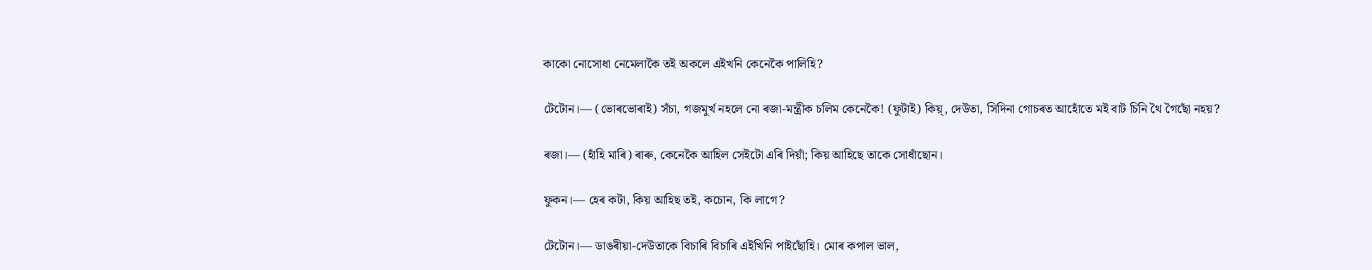কাকো নোসোধা নেমেলাকৈ তই অকলে এইখনি কেনেকৈ পালিহি?

টেটোন।— (ভোৰভোৰাই) সঁচা, গজমুৰ্খ নহলে নো ৰজা-মন্ত্ৰীক চলিম কেনেকৈ! (ফুটাই) কিয়্‌, দেউতা, সিদিনা গোচৰত আহোঁতে মই বাট চিনি থৈ গৈছোঁ নহয়?

ৰজা।— (হাঁহি মাৰি) ৰাৰু, কেনেকৈ আহিল সেইটো এৰি দিয়াঁ; কিয় আহিছে তাকে সোধাঁছোন।

ফুকন।— হেৰ কটা, কিয় আহিছ তই, কচোন, কি লাগে?

টেটোন।— ডাঙৰীয়া-দেউতাকে বিচাৰি বিচাৰি এইখিনি পাইছোঁহি। মোৰ কপাল ভাল,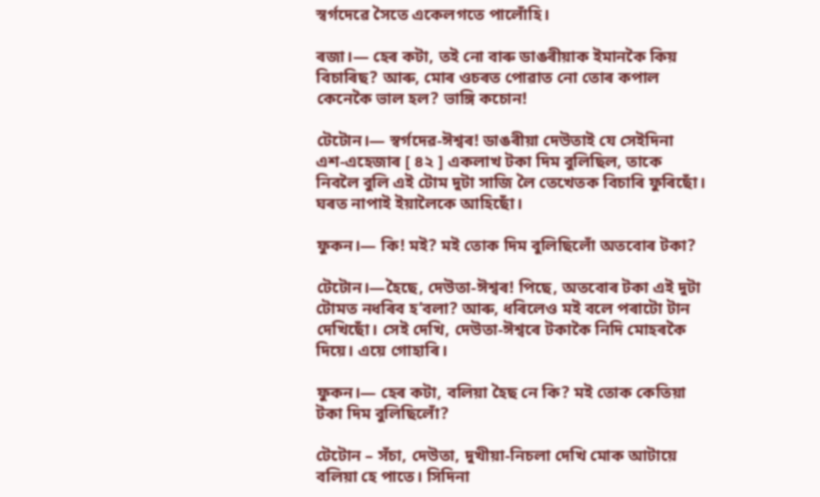স্বৰ্গদেৱে সৈতে একেলগতে পালোঁহি।

ৰজা।— হেৰ কটা, তই নো বাৰু ডাঙৰীয়াক ইমানকৈ কিয় বিচাৰিছ? আৰু, মোৰ ওচৰত পোৱাত নো তোৰ কপাল কেনেকৈ ভাল হল? ভাঙ্গি কচোন!

টেটোন।— স্বৰ্গদেৱ-ঈশ্বৰ! ডাঙৰীয়া দেউতাই যে সেইদিনা এশ-এহেজাৰ [ ৪২ ] একলাখ টকা দিম বুলিছিল, তাকে নিবলৈ বুলি এই টোম দুটা সাজি লৈ তেখেতক বিচাৰি ফুৰিছোঁ। ঘৰত নাপাই ইয়ালৈকে আহিছোঁ।

ফুকন।— কি! মই? মই তোক দিম বুলিছিলোঁ অতবোৰ টকা?

টেটোন।—হৈছে, দেউতা-ঈশ্বৰ! পিছে, অতবোৰ টকা এই দুটা টোমত নধৰিব হ’বলা? আৰু, ধৰিলেও মই বলে পৰাটো টান দেখিছোঁ। সেই দেখি, দেউতা-ঈশ্বৰে টকাকৈ নিদি মোহৰকৈ দিয়ে। এয়ে গোহাৰি।

ফুকন।— হেৰ কটা, বলিয়া হৈছ নে কি? মই তোক কেতিয়া টকা দিম বুলিছিলোঁ?

টেটোন – সঁচা, দেউতা, দুখীয়া-নিচলা দেখি মোক আটায়ে বলিয়া হে পাতে। সিদিনা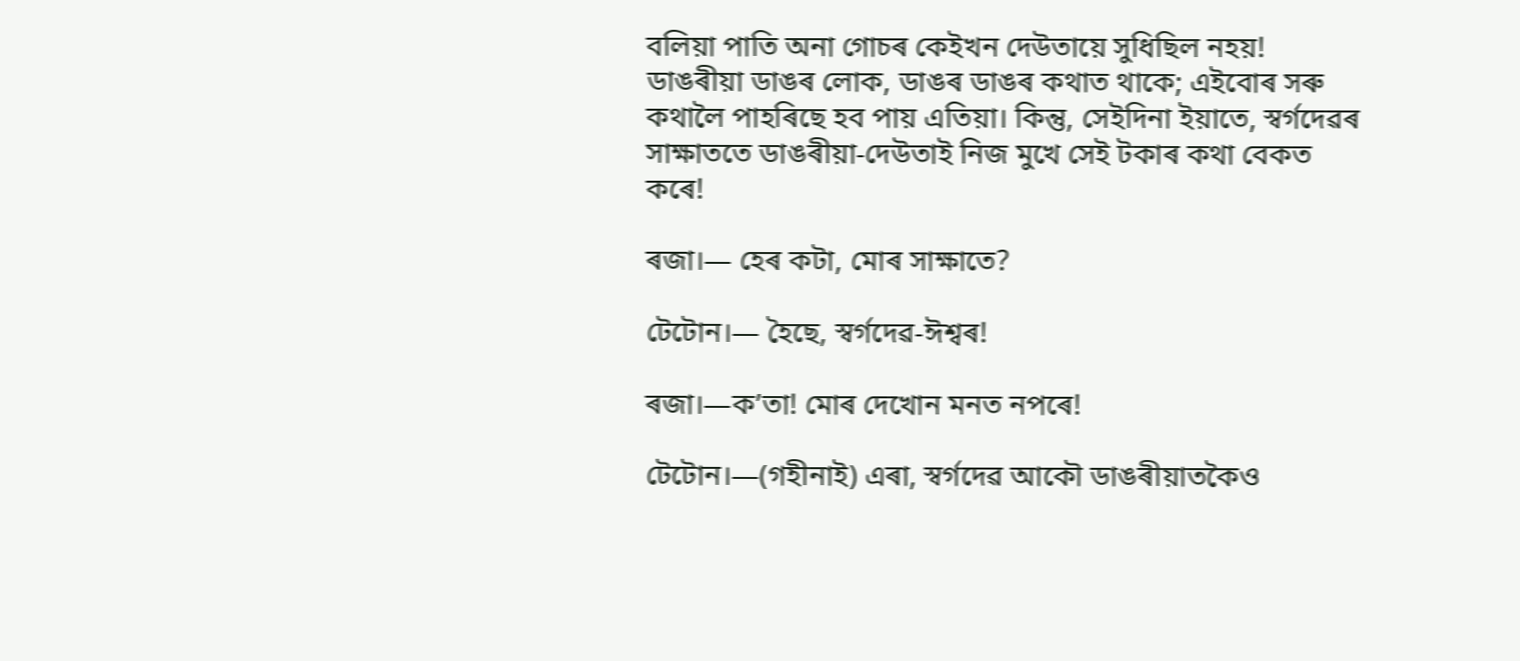বলিয়া পাতি অনা গোচৰ কেইখন দেউতায়ে সুধিছিল নহয়! ডাঙৰীয়া ডাঙৰ লোক, ডাঙৰ ডাঙৰ কথাত থাকে; এইবোৰ সৰু কথালৈ পাহৰিছে হব পায় এতিয়া। কিন্তু, সেইদিনা ইয়াতে, স্বৰ্গদেৱৰ সাক্ষাততে ডাঙৰীয়া-দেউতাই নিজ মুখে সেই টকাৰ কথা বেকত কৰে!

ৰজা।— হেৰ কটা, মোৰ সাক্ষাতে?

টেটোন।— হৈছে, স্বৰ্গদেৱ-ঈশ্বৰ!

ৰজা।—ক’তা! মোৰ দেখোন মনত নপৰে!

টেটোন।—(গহীনাই) এৰা, স্বৰ্গদেৱ আকৌ ডাঙৰীয়াতকৈও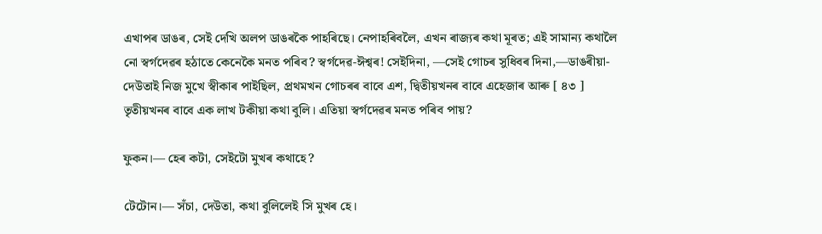এখাপৰ ডাঙৰ, সেই দেখি অলপ ডাঙৰকৈ পাহৰিছে। নেপাহৰিবলৈ, এখন ৰাজ্যৰ কথা মূৰত; এই সামান্য কথালৈ নো স্বৰ্গদেৱৰ হঠাতে কেনেকৈ মনত পৰিব? স্বৰ্গদেৱ-ঈশ্বৰ! সেইদিনা, —সেই গোচৰ সুধিবৰ দিনা,—ডাঙৰীয়া-দেউতাই নিজ মুখে স্বীকাৰ পাইছিল, প্ৰথমখন গোচৰৰ বাবে এশ, দ্বিতীয়খনৰ বাবে এহেজাৰ আৰু [ ৪৩ ] তৃতীয়খনৰ বাবে এক লাখ টকীয়া কথা বুলি। এতিয়া স্বৰ্গদেৱৰ মনত পৰিব পায়?

ফুকন।— হেৰ কটা, সেইটো মুখৰ কথাহে?

টেটোন।— সঁচা, দেউতা, কথা বুলিলেই সি মুখৰ হে।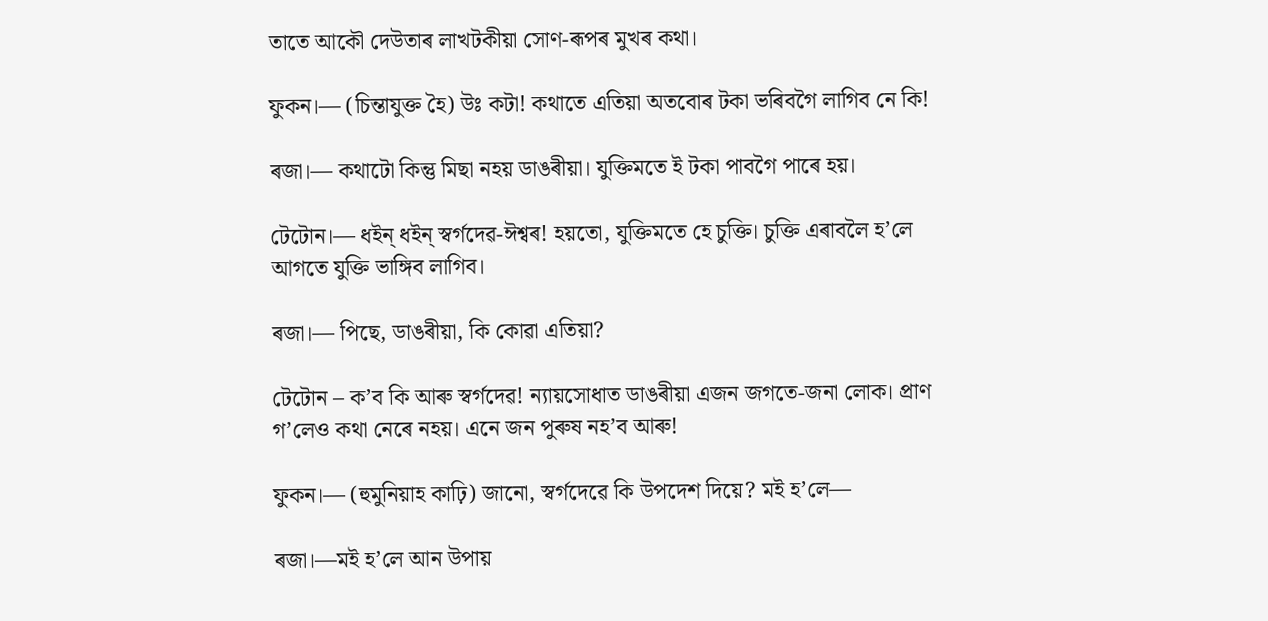তাতে আকৌ দেউতাৰ লাখটকীয়া সোণ-ৰূপৰ মুখৰ কথা।

ফুকন।— (চিন্তাযুক্ত হৈ) উঃ কটা‍! কথাতে এতিয়া অতবোৰ টকা ভৰিবগৈ লাগিব নে কি!

ৰজা।— কথাটো কিন্তু মিছা নহয় ডাঙৰীয়া। যুক্তিমতে ই টকা পাবগৈ পাৰে হয়।

টেটোন।— ধইন্ ধইন্ স্বৰ্গদেৱ-ঈশ্বৰ! হয়তো, যুক্তিমতে হে চুক্তি। চুক্তি এৰাবলৈ হ’লে আগতে যুক্তি ভাঙ্গিব লাগিব।

ৰজা।— পিছে, ডাঙৰীয়া, কি কোৱা এতিয়া?

টেটোন – ক’ব কি আৰু স্বৰ্গদেৱ! ন্যায়সোধাত ডাঙৰীয়া এজন জগতে-জনা লোক। প্ৰাণ গ’লেও কথা নেৰে নহয়। এনে জন পুৰুষ নহ’ব আৰু!

ফুকন।— (হুমুনিয়াহ কাঢ়ি) জানো, স্বৰ্গদেৱে কি উপদেশ দিয়ে? মই হ’লে—

ৰজা।—মই হ’লে আন উপায়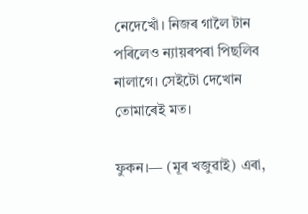নেদেখোঁ। নিজৰ গালৈ টান পৰিলেও ন্যায়ৰপৰা পিছলিব নালাগে। সেইটো দেখোন তোমাৰেই মত।

ফুকন।— (মূৰ খজুৱাই) এৰা,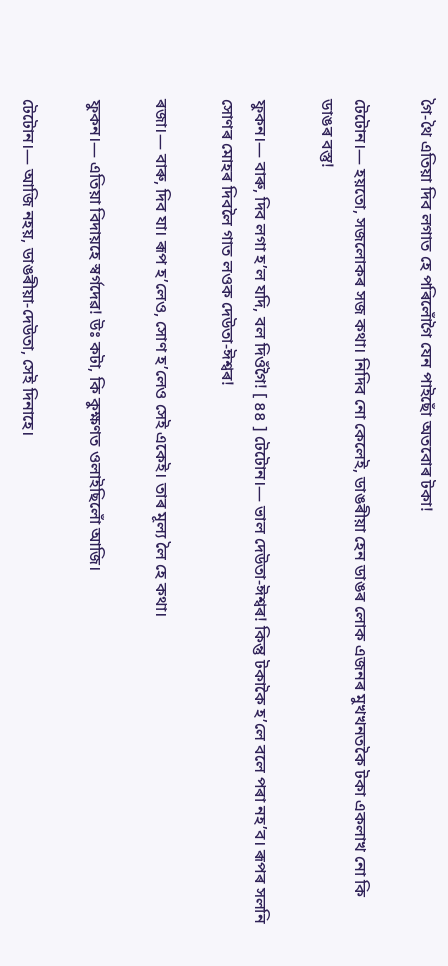গৈ-থৈ এতিয়া দিব লগাত হে পৰিলোঁগৈ যেন পাইছোঁ অতবোৰ টকা!

টেটোন।— হয়তো, সজলোকৰ সজ কথা। নিদিব নো কেলেই, ডাঙৰীয়া হেন ডাঙৰ লোক এজনৰ মুখখনতকৈ টকা একলাখ নো কি ডাঙৰ বস্তু!

ফুকন।— বাৰু, দিব লগা হ’ল যদি, বল দিওঁগৈ! [ ৪৪ ] টেটোন।— ভাল দেউতা-ঈশ্বৰ! কিন্তু টকাকৈ হ’লে বলে পৰা নহ’ব। ৰূপৰ সলনি সোণৰ মোহৰ দিবলৈ গাত লওক দেউতা-ঈশ্বৰ!

ৰজা।— বাৰু, দিব যা। ৰূপ হ’লেও, সোণ হ’লেও সেই একেই। তাৰ মূল্য লৈ হে কথা।

ফুকন।— এতিয়া বিদায়হে স্বৰ্গদেৱ! উঃ কটা, কি কুক্ষণত ওলাইছিলোঁ আজি।

টেটোন।— আজি নহয়, ডাঙৰীয়া-দেউতা, সেই দিনাহে।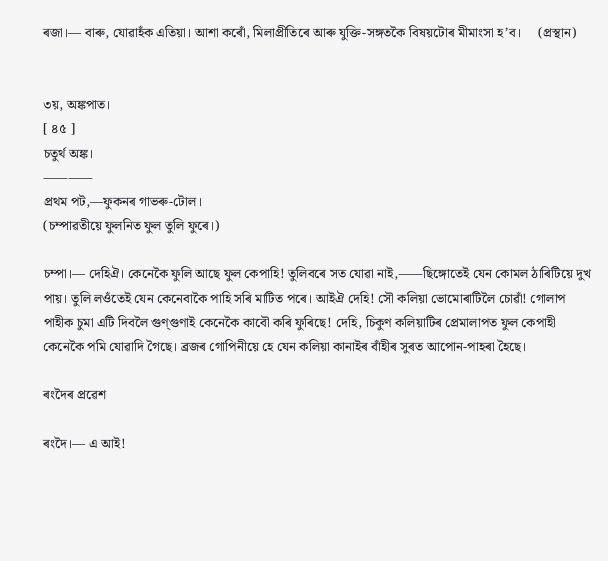ৰজা।— বাৰু, যোৱাহঁক এতিয়া। আশা কৰোঁ, মিলাপ্ৰীতিৰে আৰু যুক্তি-সঙ্গতকৈ বিষয়টোৰ মীমাংসা হ’ব।     (প্ৰস্থান)


৩য়, অঙ্কপাত।
[ ৪৫ ]
চতুৰ্থ অঙ্ক।
⸺⸺
প্ৰথম পট,—ফুকনৰ গাভৰু-টোল।
(চম্পাৱতীয়ে ফুলনিত ফুল তুলি ফুৰে।)

চম্পা।— দেহিঐ। কেনেকৈ ফুলি আছে ফুল কেপাহি! তুলিবৰে সত যোৱা নাই,⸺ছিঙ্গোতেই যেন কোমল ঠাৰিটিয়ে দুখ পায়। তুলি লওঁতেই যেন কেনেবাকৈ পাহি সৰি মাটিত পৰে। আইঐ দেহি! সৌ কলিয়া ভোমোৰাটিলৈ চোৱাঁ! গোলাপ পাহীক চুমা এটি দিবলৈ গুণ্‌গুণাই কেনেকৈ কাবৌ কৰি ফুৰিছে! দেহি, চিকুণ কলিয়াটিৰ প্ৰেমালাপত ফুল কেপাহী কেনেকৈ পমি যোৱাদি গৈছে। ব্ৰজৰ গোপিনীয়ে হে যেন কলিয়া কানাইৰ বাঁহীৰ সুৰত আপোন-পাহৰা হৈছে।

ৰংদৈৰ প্ৰৱেশ

ৰংদৈ।— এ আই!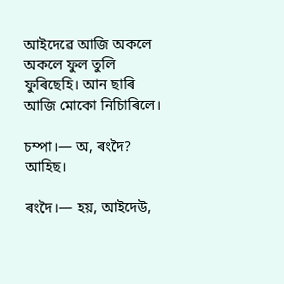আইদেৱে আজি অকলে অকলে ফুল তুলি ফুৰিছেহি। আন ছাৰি আজি মোকো নিচিাৰিলে।

চম্পা।— অ, ৰংদৈ? আহিছ।

ৰংদৈ।— হয়, আইদেউ,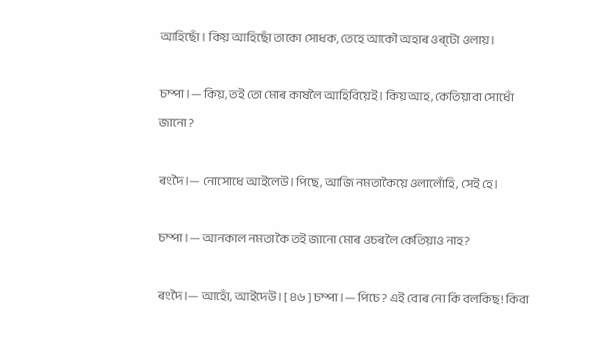আহিছোঁ। কিয় আহিছোঁ তাকো সোধক, তেহে আকৌ অহাৰ ওৰ্‌টো ওলায়।

চম্পা।— কিয়, তই তো মোৰ কাষলৈ আহিবিয়েই। কিয় আহ, কেতিয়াবা সোধোঁ জানো?

ৰংদৈ।— নোসোধে আইলেউ। পিছে, আজি নমতাকৈয়ে ওলালোঁহি, সেই হে।

চম্পা।— আনকাল নমতাকৈ তই জানো মোৰ ওচৰলৈ কেতিয়াও নাহ?

ৰংদৈ।— আহোঁ, আইদেউ। [ ৪৬ ] চম্পা।— পিচে? এই বোৰ নো কি বলকিছ! কিবা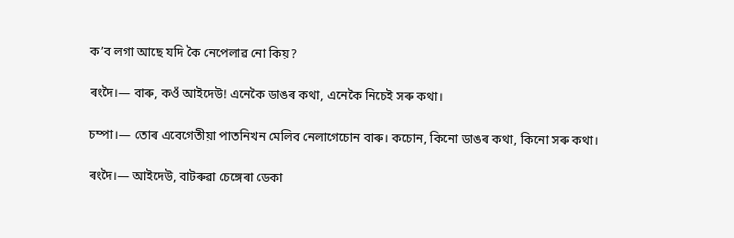ক’ব লগা আছে যদি কৈ নেপেলাৱ নো কিয়?

ৰংদৈ।— বাৰু, কওঁ আইদেউ! এনেকৈ ডাঙৰ কথা, এনেকৈ নিচেই সৰু কথা।

চম্পা।— তোৰ এবেগেতীয়া পাতনিখন মেলিব নেলাগেচোন বাৰু। কচোন, কিনো ডাঙৰ কথা, কিনো সৰু কথা।

ৰংদৈ।— আইদেউ, বাটৰুৱা চেঙ্গেৰা ডেকা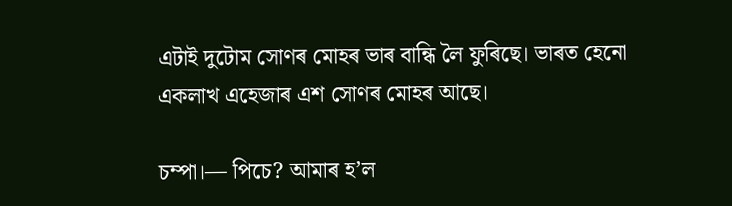এটাই দুটোম সোণৰ মোহৰ ভাৰ বান্ধি লৈ ফুৰিছে। ভাৰত হেনো একলাখ এহেজাৰ এশ সোণৰ মোহৰ আছে।

চম্পা।— পিচে? আমাৰ হ’ল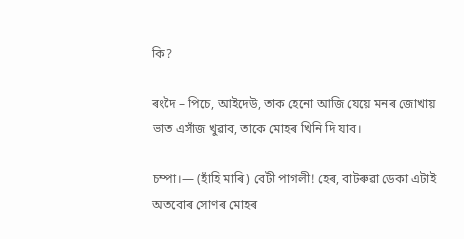কি?

ৰংদৈ – পিচে, আইদেউ, তাক হেনো আজি যেয়ে মনৰ জোখায় ভাত এসাঁজ খুৱাব, তাকে মোহৰ খিনি দি যাব।

চম্পা।— (হাঁহি মাৰি) বেটী পাগলী! হেৰ, বাটৰুৱা ডেকা এটাই অতবোৰ সোণৰ মোহৰ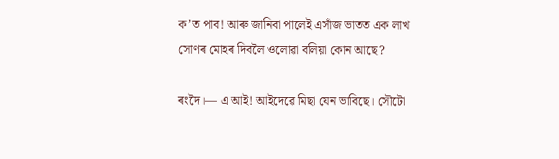ক’ত পাব! আৰু জানিবা পালেই এসাঁজ ভাতত এক লাখ সোণৰ মোহৰ দিবলৈ ওলোৱা বলিয়া কোন আছে?

ৰংদৈ।— এ আই! আইদেৱে মিছা যেন ভাবিছে। সৌটো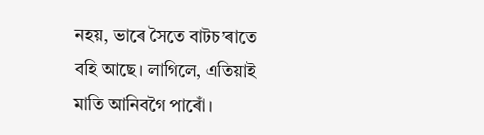নহয়, ভাৰে সৈতে বাটচ’ৰাতে বহি আছে। লাগিলে, এতিয়াই মাতি আনিবগৈ পাৰোঁ।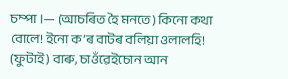চম্পা।— (আচৰিত হৈ মনতে) কিনো কথা বোলে! ইনো ক’ৰ বাটৰ বলিয়া ওলালহি! (ফুটাই) বাৰু, চাওঁৱেইচোন আন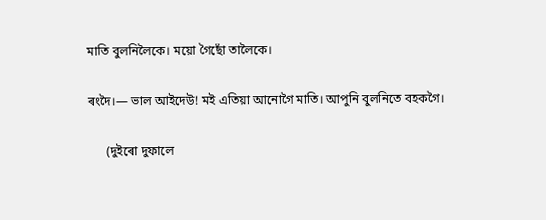মাতি বুলনিলৈকে। ময়ো গৈছোঁ তালৈকে।

ৰংদৈ।— ভাল আইদেউ! মই এতিয়া আনোগৈ মাতি। আপুনি বুলনিতে বহকগৈ।

      (দুইৰো দুফালে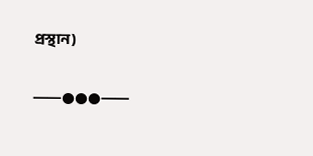প্ৰস্থান)

⸺●●●⸺